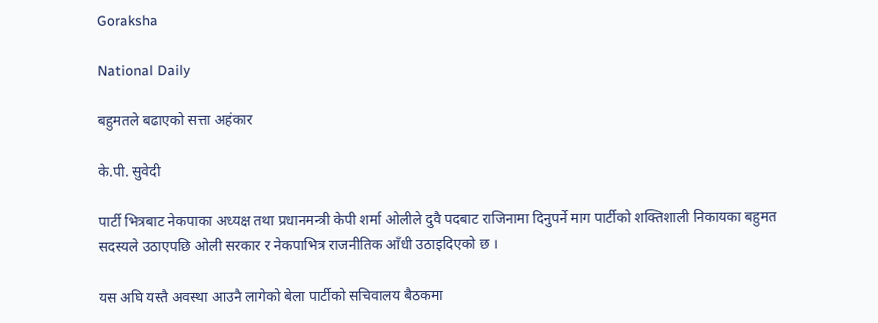Goraksha

National Daily

बहुमतले बढाएको सत्ता अहंकार

के.पी. सुवेदी

पार्टी भित्रबाट नेकपाका अध्यक्ष तथा प्रधानमन्त्री केपी शर्मा ओलीले दुवै पदबाट राजिनामा दिनुपर्ने माग पार्टीको शक्तिशाली निकायका बहुमत सदस्यले उठाएपछि ओली सरकार र नेकपाभित्र राजनीतिक आँधी उठाइदिएको छ ।

यस अघि यस्तै अवस्था आउनै लागेको बेला पार्टीको सचिवालय बैठकमा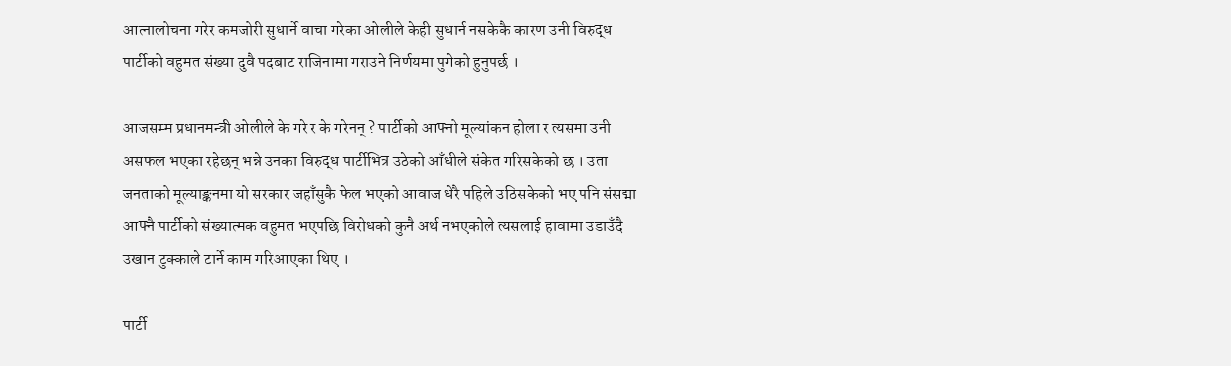आत्नालोचना गरेर कमजोरी सुधार्ने वाचा गरेका ओलीले केही सुधार्न नसकेकै कारण उनी विरुद्ध पार्टीको वहुमत संख्या दुवै पदबाट राजिनामा गराउने निर्णयमा पुगेको हुनुपर्छ ।

आजसम्म प्रधानमन्त्री ओलीले के गरे र के गरेनन् ? पार्टीको आफ्नो मूल्यांकन होला र त्यसमा उनी असफल भएका रहेछन् भन्ने उनका विरुद्ध पार्टीभित्र उठेको आँधीले संकेत गरिसकेको छ । उता जनताको मूल्याङ्कनमा यो सरकार जहाँसुकै फेल भएको आवाज धेरै पहिले उठिसकेको भए पनि संसद्मा आफ्नै पार्टीको संख्यात्मक वहुमत भएपछि विरोधको कुनै अर्थ नभएकोले त्यसलाई हावामा उडाउँदै उखान टुक्काले टार्ने काम गरिआएका थिए ।

पार्टी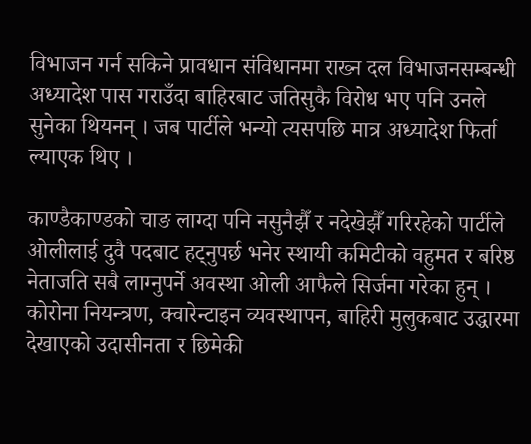विभाजन गर्न सकिने प्रावधान संविधानमा राख्न दल विभाजनसम्बन्धी अध्यादेश पास गराउँदा बाहिरबाट जतिसुकै विरोध भए पनि उनले सुनेका थियनन् । जब पार्टीले भन्यो त्यसपछि मात्र अध्यादेश फिर्ता ल्याएक थिए ।

काण्डैकाण्डको चाङ लाग्दा पनि नसुनैझैँ र नदेखेझैँ गरिरहेको पार्टीले ओलीलाई दुवै पदबाट हट्नुपर्छ भनेर स्थायी कमिटीको वहुमत र बरिष्ठ नेताजति सबै लाग्नुपर्ने अवस्था ओली आफैले सिर्जना गरेका हुन् । कोरोना नियन्त्रण, क्वारेन्टाइन व्यवस्थापन, बाहिरी मुलुकबाट उद्धारमा देखाएको उदासीनता र छिमेकी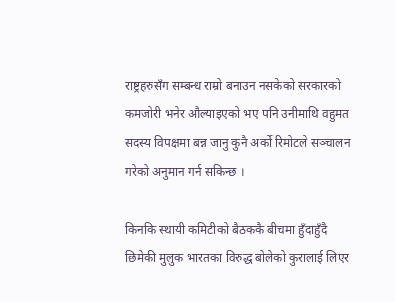राष्ट्रहरुसँग सम्बन्ध राम्रो बनाउन नसकेको सरकारको कमजोरी भनेर औल्याइएको भए पनि उनीमाथि वहुमत सदस्य विपक्षमा बन्न जानु कुनै अर्को रिमोटले सञ्चालन गरेको अनुमान गर्न सकिन्छ ।

किनकि स्थायी कमिटीको बैठककै बीचमा हुँदाहुँदै छिमेकी मुलुक भारतका विरुद्ध बोलेको कुरालाई लिएर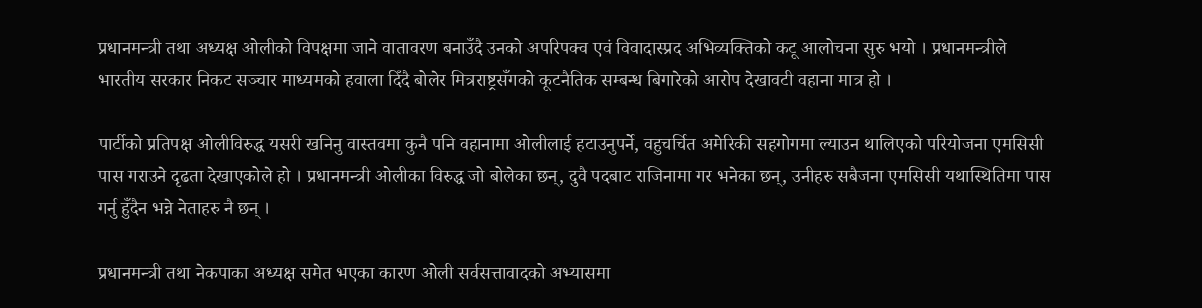प्रधानमन्त्री तथा अध्यक्ष ओलीको विपक्षमा जाने वातावरण बनाउँदै उनको अपरिपक्व एवं विवादास्प्रद अभिव्यक्तिको कटू आलोचना सुरु भयो । प्रधानमन्त्रीले भारतीय सरकार निकट सञ्चार माध्यमको हवाला दिँदै बोलेर मित्रराष्ट्रसँगको कूटनैतिक सम्बन्ध बिगारेको आरोप देखावटी वहाना मात्र हो ।

पार्टीको प्रतिपक्ष ओलीविरुद्ध यसरी खनिनु वास्तवमा कुनै पनि वहानामा ओलीलाई हटाउनुपर्ने, वहुचर्चित अमेरिकी सहगोगमा ल्याउन थालिएको परियोजना एमसिसी पास गराउने दृढता देखाएकोले हो । प्रधानमन्त्री ओलीका विरुद्ध जो बोलेका छन्, दुवै पदबाट राजिनामा गर भनेका छन्, उनीहरु सबैजना एमसिसी यथास्थितिमा पास गर्नु हुँदैन भन्ने नेताहरु नै छन् ।

प्रधानमन्त्री तथा नेकपाका अध्यक्ष समेत भएका कारण ओली सर्वसत्तावादको अभ्यासमा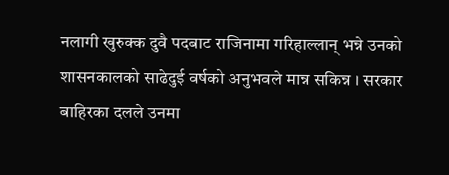नलागी खुरुक्क दुवै पदबाट राजिनामा गरिहाल्लान् भन्ने उनको शासनकालको साढेदुई वर्षको अनुभवले मान्न सकिन्न । सरकार बाहिरका दलले उनमा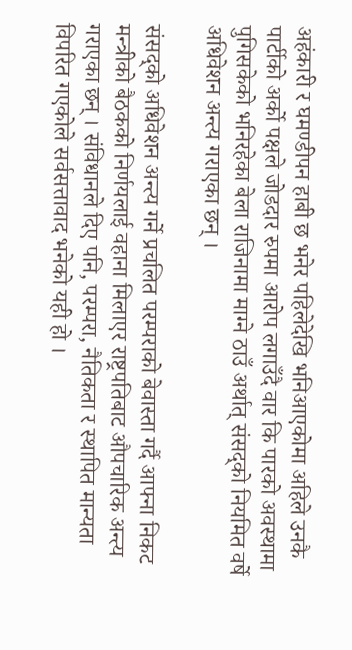अहंकारी र घमण्डीपन हाबी छ भनेर पहिलेदेखि भनिआएकोमा अहिले उनकै पार्टीको अर्को पक्षले जोडदार रुपमा आरोप लगाउँदै वार कि पारको अवस्थामा पुगिसकेको भनिरहेका बेला राजिनामा माग्ने ठाउँ अर्थात् संसद्को नियमित वर्षे अधिवेशन अन्त्य गराएका छन् ।

संसद्को अधिवेशन अन्त्य गर्ने प्रचलित परम्पराको बेवास्ता गर्दै आफ्ना निकट मन्त्रीको बैठकको निर्णयलाई वहाना मिलाएर राष्ट्रपतिबाट औपचारिक अन्त्य गराएका छन् । संविधानले दिए पनि, परम्परा, नैतिकता र स्थापित मान्यता विपरित गएकोले सर्वसत्तावाद भनेको यही हो ।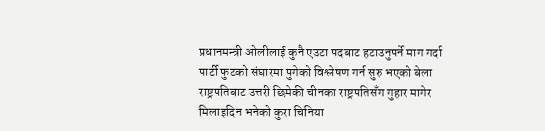प्रधानमन्त्री ओलीलाई कुनै एउटा पदबाट हटाउनुपर्ने माग गर्दा पार्टी फुटको संघारमा पुगेको विश्लेषण गर्न सुरु भएको बेला राष्ट्रपतिबाट उत्तरी छिमेकी चीनका राष्ट्रपतिसँग गुहार मागेर मिलाइदिन भनेको कुरा चिनिया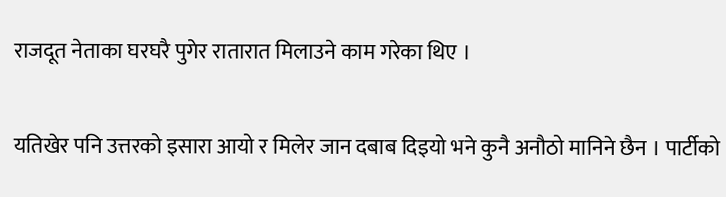राजदूत नेताका घरघरै पुगेर रातारात मिलाउने काम गरेका थिए ।

यतिखेर पनि उत्तरको इसारा आयो र मिलेर जान दबाब दिइयो भने कुनै अनौठो मानिने छैन । पार्टीको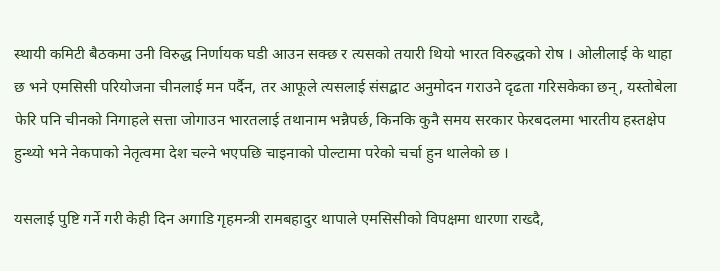स्थायी कमिटी बैठकमा उनी विरुद्ध निर्णायक घडी आउन सक्छ र त्यसको तयारी थियो भारत विरुद्धको रोष । ओलीलाई के थाहा छ भने एमसिसी परियोजना चीनलाई मन पर्दैन, तर आफूले त्यसलाई संसद्बाट अनुमोदन गराउने दृढता गरिसकेका छन्, यस्तोबेला फेरि पनि चीनको निगाहले सत्ता जोगाउन भारतलाई तथानाम भन्नैपर्छ, किनकि कुनै समय सरकार फेरबदलमा भारतीय हस्तक्षेप हुन्थ्यो भने नेकपाको नेतृत्वमा देश चल्ने भएपछि चाइनाको पोल्टामा परेको चर्चा हुन थालेको छ ।

यसलाई पुष्टि गर्ने गरी केही दिन अगाडि गृहमन्त्री रामबहादुर थापाले एमसिसीको विपक्षमा धारणा राख्दै,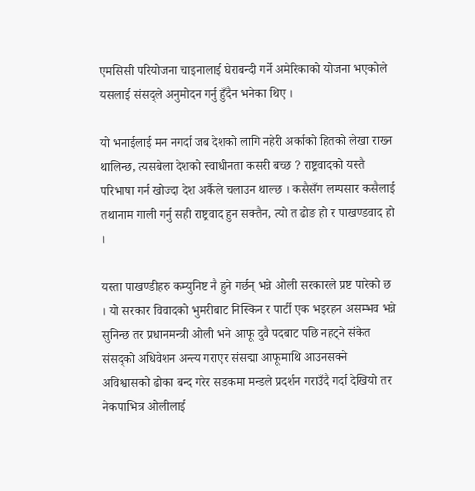एमसिसी परियोजना चाइनालाई घेराबन्दी गर्ने अमेरिकाको योजना भएकोले यसलाई संसद्ले अनुमोदन गर्नु हुँदैन भनेका थिए ।

यो भनाईलाई मन नगर्दा जब देशको लागि नहेरी अर्काको हितको लेखा राख्न थालिन्छ, त्यसबेला देशको स्वाधीनता कसरी बच्छ ? राष्ट्रवादको यस्तै परिभाषा गर्न खोज्दा देश अर्कैले चलाउन थाल्छ । कसैसँग लम्पसार कसैलाई तथानाम गाली गर्नु सही राष्ट्रवाद हुन सक्तैन, त्यो त ढोङ हो र पाखण्डवाद हो ।

यस्ता पाखण्डीहरु कम्युनिष्ट नै हुने गर्छन् भन्ने ओली सरकारले प्रष्ट पारेको छ । यो सरकार विवादको भुमरीबाट निस्किन र पार्टी एक भइरहन असम्भव भन्ने सुनिन्छ तर प्रधानमन्त्री ओली भने आफू दुवै पदबाट पछि नहट्ने संकेत संसद्को अधिवेशन अन्त्य गराएर संसद्मा आफूमाथि आउनसक्ने अविश्वासको ढोका बन्द गरेर सडकमा मन्डले प्रदर्शन गराउँदै गर्दा देखियो तर नेकपाभित्र ओलीलाई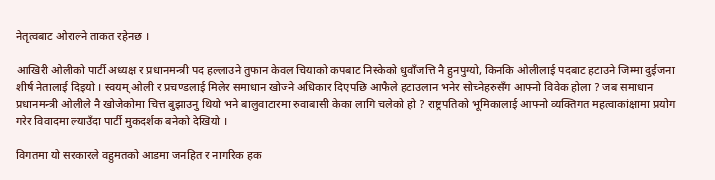नेतृत्वबाट ओराल्ने ताकत रहेनछ ।

आखिरी ओलीको पार्टी अध्यक्ष र प्रधानमन्त्री पद हल्लाउने तुफान केवल चियाको कपबाट निस्केको धुवाँजत्ति नै हुनपुग्यो, किनकि ओलीलाई पदबाट हटाउने जिम्मा दुईजना शीर्ष नेतालाई दिइयो । स्वयम् ओली र प्रचण्डलाई मिलेर समाधान खोज्ने अधिकार दिएपछि आफैले हटाउलान भनेर सोच्नेहरुसँग आफ्नो विवेक होला ? जब समाधान प्रधानमन्त्री ओलीले नै खोजेकोमा चित्त बुझाउनु थियो भने बालुवाटारमा रुवाबासी केका लागि चलेको हो ? राष्ट्रपतिको भूमिकालाई आफ्नो व्यक्तिगत महत्वाकांक्षामा प्रयोग गरेर विवादमा ल्याउँदा पार्टी मुकदर्शक बनेको देखियो ।

विगतमा यो सरकारले वहुमतको आडमा जनहित र नागरिक हक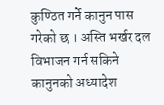कुण्ठित गर्ने कानुन पास गरेको छ । अस्ति भर्खर दल विभाजन गर्न सकिने कानुनको अध्यादेश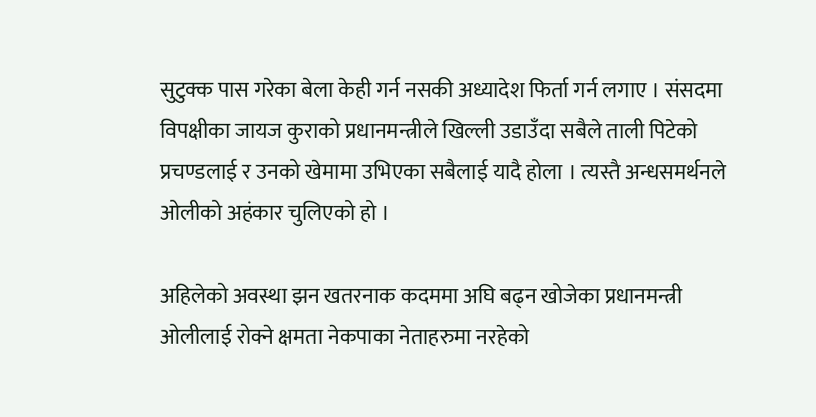सुटुक्क पास गरेका बेला केही गर्न नसकी अध्यादेश फिर्ता गर्न लगाए । संसदमा विपक्षीका जायज कुराको प्रधानमन्त्रीले खिल्ली उडाउँदा सबैले ताली पिटेको प्रचण्डलाई र उनको खेमामा उभिएका सबैलाई यादै होला । त्यस्तै अन्धसमर्थनले ओलीको अहंकार चुलिएको हो ।

अहिलेको अवस्था झन खतरनाक कदममा अघि बढ्न खोजेका प्रधानमन्त्री ओलीलाई रोक्ने क्षमता नेकपाका नेताहरुमा नरहेको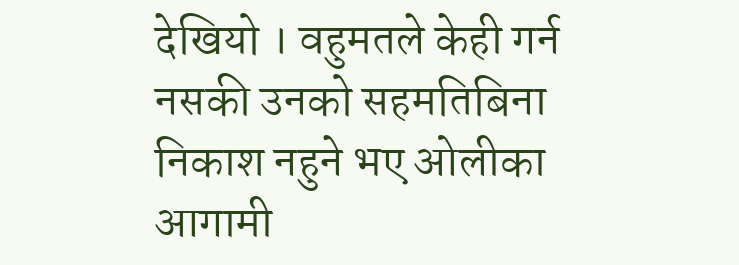देखियो । वहुमतले केही गर्न नसकी उनको सहमतिबिना निकाश नहुने भए ओलीका आगामी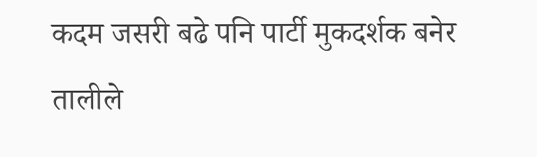कदम जसरी बढे पनि पार्टी मुकदर्शक बनेर तालीले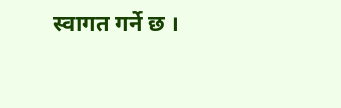स्वागत गर्ने छ ।